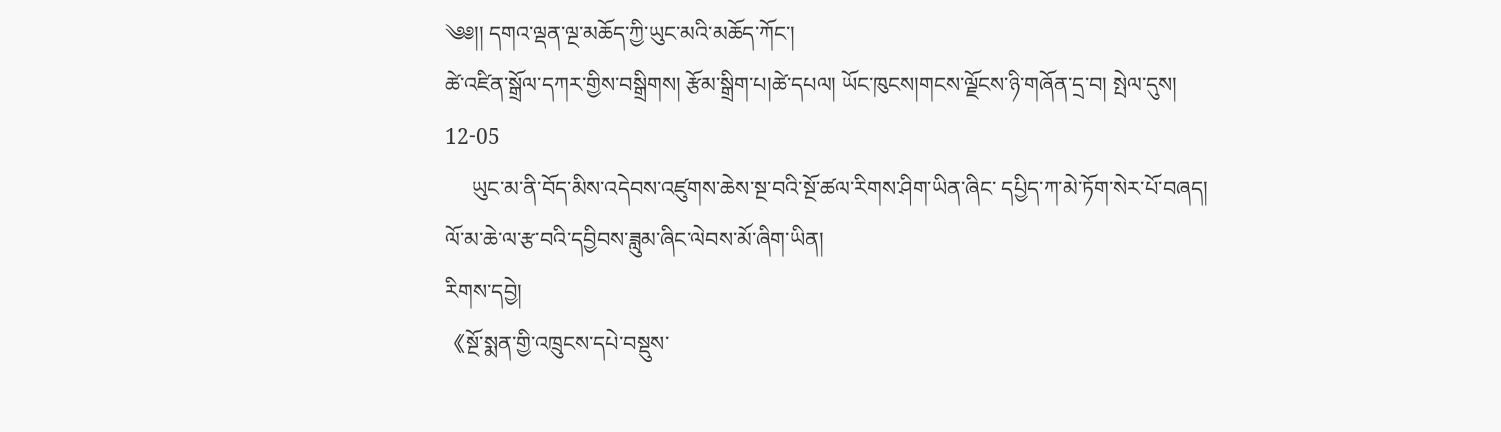༄༅།། དགའ་ལྡན་ལྔ་མཆོད་ཀྱི་ཡུང་མའི་མཆོད་ཀོང་།
ཚེ་འཛིན་སྒྲོལ་དཀར་གྱིས་བསྒྲིགས། རྩོམ་སྒྲིག་པ།ཚེ་དཔལ། ཡོང་ཁུངས།གངས་ལྗོངས་ཉི་གཞོན་དྲ་བ། སྤེལ་དུས། 12-05
     ཡུང་མ་ནི་བོད་མིས་འདེབས་འཛུགས་ཆེས་སྔ་བའི་སྔོ་ཚལ་རིགས་ཤིག་ཡིན་ཞིང་ དཔྱིད་ཀ་མེ་ཏོག་སེར་པོ་བཞད།  ལོ་མ་ཆེ་ལ་རྩ་བའི་དབྱིབས་ཟླུམ་ཞིང་ལེབས་མོ་ཞིག་ཡིན།
རིགས་དབྱེ།
《སྔོ་སྨན་གྱི་འཁྲུངས་དཔེ་བསྡུས་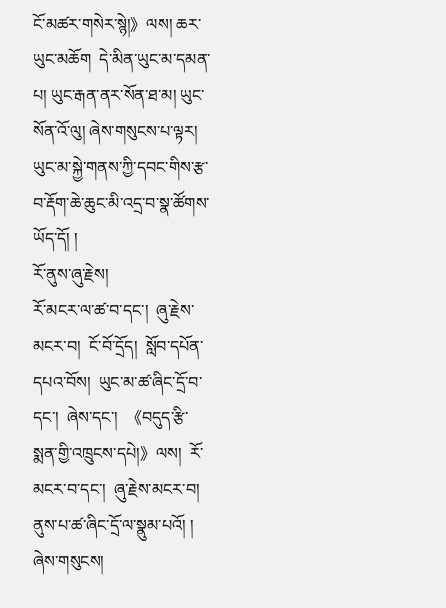ངོ་མཚར་གསེར་སྙེ།》ལས། ཆར་ཡུང་མཆོག  དེ་མིན་ཡུང་མ་དམན་པ། ཡུང་རྒན་ནར་སོན་ཐ་མ། ཡུང་སོན་འོ་ལུ། ཞེས་གསུངས་པ་ལྟར། ཡུང་མ་སྐྱེ་གནས་ཀྱི་དབང་གིས་རྩ་བ་རྡོག་ཆེ་ཆུང་མི་འདྲ་བ་སྣ་ཚོགས་ཡོད་དོ། །
རོ་ནུས་ཞུ་རྗེས།
རོ་མངར་ལ་ཚ་བ་དང་།  ཞུ་རྗེས་མངར་བ།  ངོ་བོ་དྲོད།  སློབ་དཔོན་དཔའ་བོས།  ཡུང་མ་ཚ་ཞིང་དྲོ་བ་དང་།  ཞེས་དང་།  《བདུད་རྩི་སྨན་གྱི་འཁྲུངས་དཔེ།》ལས།  རོ་མངར་བ་དང་།  ཞུ་རྗེས་མངར་བ།  ནུས་པ་ཚ་ཞིང་དྲོ་ལ་སྣུམ་པའོ། །  ཞེས་གསུངས།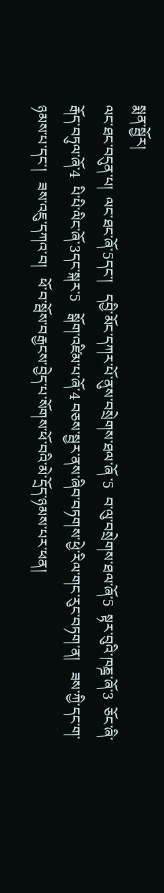སྨན་སྦྱོར།
ལང་ཐང་བདུན་པ།  ལང་ཐང་ཞོ་5དང་།   དབྱི་མོང་དཀར་པོ་ནུས་བསྲེགས་ཐལ་ཞོ ་5  བ་ལུ་བསྲེགས་ཐལ་ཞོ་5  སྟར་བུའི་ཁཎྜ་ཞོ་3  ཅོང་ཞི་རྒོད་བཏུལ་ཞོ་4  པི་པི་ལིང་ཞོ་3དང་སྐར་5   སྒོག་འཛིམ་པ་ཞོ་4 བཅས་སྦྱར་ནས་ཞིབ་བཏགས་ཕྱེ་རིལ་གང་རུང་བཏག་ན།   ཟས་ཀྱི་དང་ག་ཉམས་པ་དང་།   ཟས་འཇུ་དཀའ་བ།   ཕོ་བ་སྦོས་བརྒྱངས་བྱེད་པ་སོགས་ཕོ་བའི་མེ་དྲོད་ཉམས་པར་ཕན།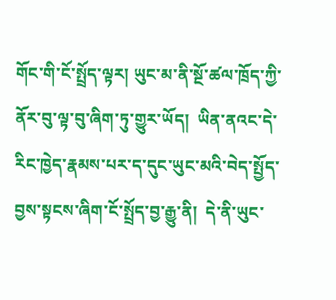གོང་གི་ངོ་སྤྲོད་ལྟར། ཡུང་མ་ནི་སྔོ་ཚལ་ཁྲོད་ཀྱི་ནོར་བུ་ལྟ་བུ་ཞིག་ཏུ་གྱུར་ཡོད།  ཡིན་ནའང་དེ་རིང་ཁྱེད་རྣམས་པར་ད་དུང་ཡུང་མའི་བེད་སྤྱོད་བྱས་སྟངས་ཞིག་ངོ་སྤྲོད་བྱ་རྒྱུ་ནི།  དེ་ནི་ཡུང་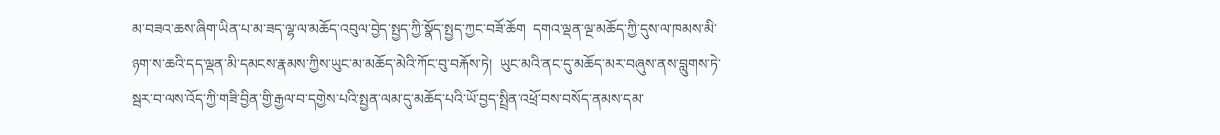མ་བཟའ་ཆས་ཞིག་ཡིན་པ་མ་ཟད་ལྷ་ལ་མཆོད་འབུལ་བྱེད་སྤྱད་ཀྱི་སྣོད་སྤྱད་ཀྱང་བཟོ་ཆོག  དགའ་ལྡན་ལྔ་མཆོད་ཀྱི་དུས་ལ་ཁམས་མི་ཉག་ས་ཆའི་དད་ལྡན་མི་དམངས་རྣམས་ཀྱིས་ཡུང་མ་མཆོད་མེའི་ཀོང་བུ་བརྐོས་ཏེ།  ཡུང་མའི་ནང་དུ་མཆོད་མར་བཞུས་ནས་བླུགས་ཏེ་སྦར་བ་ལས་འོད་ཀྱི་གཟི་བྱིན་གྱི་རྒྱལ་བ་དགྱེས་པའི་སྤྱན་ལམ་དུ་མཆོད་པའི་ཡོ་བྱད་སྤྲིན་འཕྲོ་བས་བསོད་ནམས་དམ་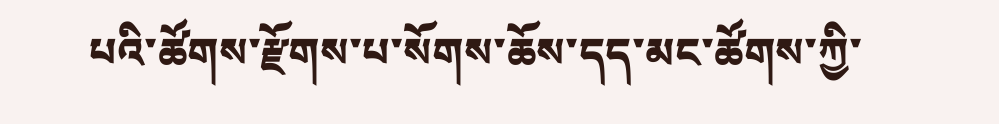པའི་ཚོགས་རྫོགས་པ་སོགས་ཆོས་དད་མང་ཚོགས་ཀྱི་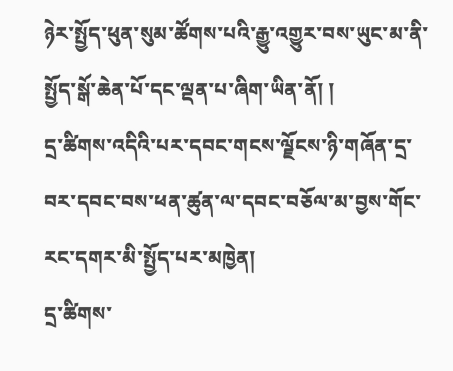ཉེར་སྤྱོད་ཕུན་སུམ་ཚོགས་པའི་རྒྱུ་འགྱུར་བས་ཡུང་མ་ནི་སྤྱོད་སྒོ་ཆེན་པོ་དང་ལྡན་པ་ཞིག་ཡིན་ནོ། །
དྲ་ཚིགས་འདིའི་པར་དབང་གངས་ལྗོངས་ཉི་གཞོན་དྲ་བར་དབང་བས་ཕན་ཚུན་ལ་དབང་བཅོལ་མ་བྱས་གོང་རང་དགར་མི་སྤྱོད་པར་མཁྱེན།
དྲ་ཚིགས་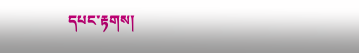དཔང་རྟགས།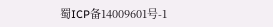蜀ICP备14009601号-1